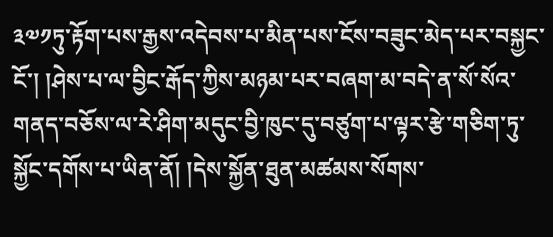༣༧༡ཏུ་རྟོག་པས་རྒྱས་འདེབས་པ་མིན་པས་ངོས་བཟུང་མེད་པར་བསྐྱང་ངོ་། །ཤེས་པ་ལ་བྱིང་རྒོད་ཀྱིས་མཉམ་པར་བཞག་མ་བདེ་ན་སོ་སོའ་གནད་བཅོས་ལ་རེ་ཤིག་མདུང་བྱི་ཁུང་དུ་བཙུག་པ་ལྟར་རྩེ་གཅིག་ཏུ་སྐྱོང་དགོས་པ་ཡིན་ནོ། །དེས་སྐྱོན་ཐུན་མཚམས་སོགས་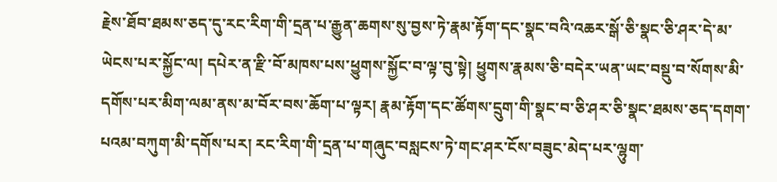རྗེས་ཐོབ་ཐམས་ཅད་དུ་རང་རིག་གི་དྲན་པ་རྒྱུན་ཆགས་སུ་བྱས་ཏེ་རྣམ་རྟོག་དང་སྣང་བའི་འཆར་སྒོ་ཅི་སྣང་ཅི་ཤར་དེ་མ་ཡེངས་པར་སྐྱོང་ལ། དཔེར་ན་རྫི་བོ་མཁས་པས་ཕྱུགས་སྐྱོང་བ་ལྟ་བུ་སྟེ། ཕྱུགས་རྣམས་ཅི་བདེར་ཡན་ཡང་བསྡུ་བ་སོགས་མི་དགོས་པར་མིག་ལམ་ནས་མ་བོར་བས་ཆོག་པ་ལྟར། རྣམ་རྟོག་དང་ཚོགས་དྲུག་གི་སྣང་བ་ཅི་ཤར་ཅི་སྣང་ཐམས་ཅད་དགག་པའམ་བཀུག་མི་དགོས་པར། རང་རིག་གི་དྲན་པ་གཞུང་བསླངས་ཏེ་གང་ཤར་ངོས་བཟུང་མེད་པར་ལྷུག་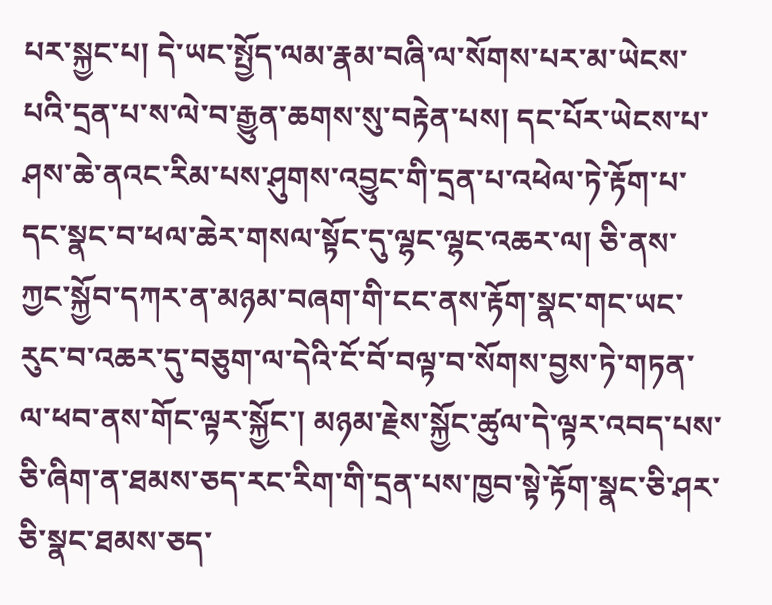པར་སྐྱང་པ། དེ་ཡང་སྤྱོད་ལམ་རྣམ་བཞི་ལ་སོགས་པར་མ་ཡེངས་པའི་དྲན་པ་ས་ལེ་བ་རྒྱུན་ཆགས་སུ་བརྟེན་པས། དང་པོར་ཡེངས་པ་ཤས་ཆེ་ནའང་རིམ་པས་ཤུགས་འབྱུང་གི་དྲན་པ་འཕེལ་ཏེ་རྟོག་པ་དང་སྣང་བ་ཕལ་ཆེར་གསལ་སྟོང་དུ་ལྷང་ལྷང་འཆར་ལ། ཅི་ནས་ཀྱང་སྐྱོབ་དཀར་ན་མཉམ་བཞག་གི་ངང་ནས་རྟོག་སྣང་གང་ཡང་རུང་བ་འཆར་དུ་བཅུག་ལ་དེའི་ངོ་བོ་བལྟ་བ་སོགས་བྱས་ཏེ་གཏན་ལ་ཕབ་ནས་གོང་ལྟར་སྐྱོང་། མཉམ་རྗེས་སྐྱོང་ཚུལ་དེ་ལྟར་འབད་པས་ཅི་ཞིག་ན་ཐམས་ཅད་རང་རིག་གི་དྲན་པས་ཁྱབ་སྟེ་རྟོག་སྣང་ཅི་ཤར་ཅི་སྣང་ཐམས་ཅད་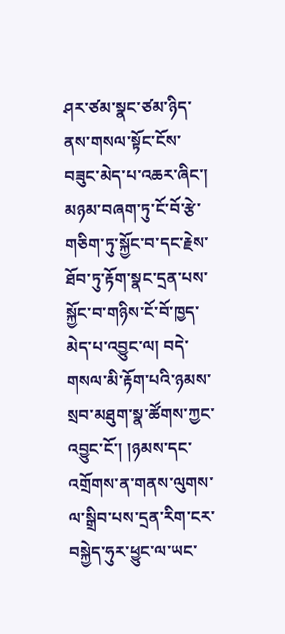ཤར་ཙམ་སྣང་ཙམ་ཉིད་ནས་གསལ་སྟོང་ངོས་བཟུང་མེད་པ་འཆར་ཞིང་། མཉམ་བཞག་ཏུ་ངོ་བོ་རྩེ་གཅིག་ཏུ་སྐྱོང་བ་དང་རྗེས་ཐོབ་ཏུ་རྟོག་སྣང་དྲན་པས་སྐྱོང་བ་གཉིས་ངོ་བོ་ཁྱད་མེད་པ་འབྱུང་ལ། བདེ་གསལ་མི་རྟོག་པའི་ཉམས་སྲབ་མཐུག་སྣ་ཚོགས་ཀྱང་འབྱུང་ངོ་། །ཉམས་དང་འགྲོགས་ན་གནས་ལུགས་ལ་སྒྲིབ་པས་དྲན་རིག་ངར་བསྐྱེད་ཧུར་ཕྱུང་ལ་ཡང་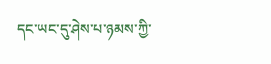དང་ཡང་དུ་ཤེས་པ་ཉམས་ཀྱི་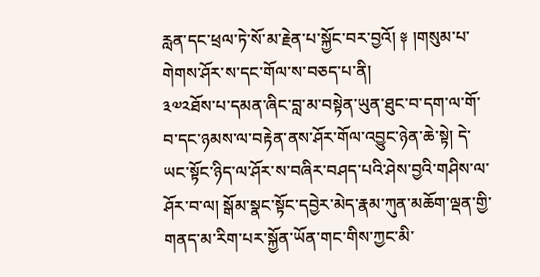རླན་དང་ཕྲལ་ཏེ་སོ་མ་རྗེན་པ་སྐྱོང་བར་བྱའོ། ༈ །གསུམ་པ་གེགས་ཤོར་ས་དང་གོལ་ས་བཅད་པ་ནི།
༣༧༢ཐོས་པ་དམན་ཞིང་བླ་མ་བསྟེན་ཡུན་ཐུང་བ་དག་ལ་གོ་བ་དང་ཉམས་ལ་བརྟེན་ནས་ཤོར་གོལ་འབྱུང་ཉེན་ཆེ་སྟེ། དེ་ཡང་སྟོང་ཉིད་ལ་ཤོར་ས་བཞིར་བཤད་པའི་ཤེས་བྱའི་གཤིས་ལ་ཤོར་བ་ལ། སྒོམ་སྣང་སྟོང་དབྱེར་མེད་རྣམ་ཀུན་མཆོག་ལྡན་གྱི་གནད་མ་རིག་པར་སྐྱོན་ཡོན་གང་གིས་ཀྱང་མི་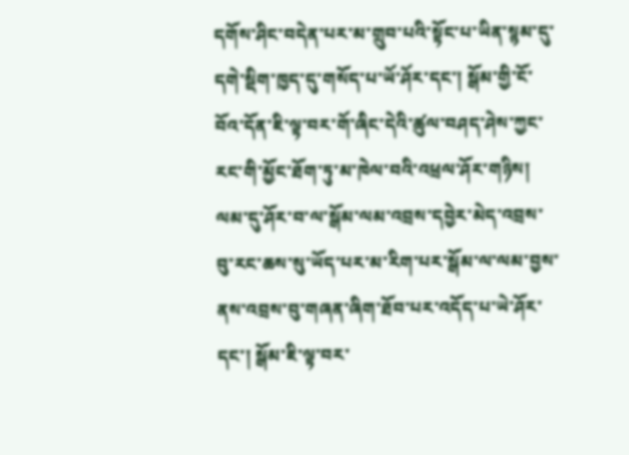དགོས་ཤིང་བདེན་པར་མ་གྲུབ་པའི་སྟོང་པ་ཡིན་སྙམ་དུ་དགེ་སྡིག་ཁྱད་དུ་གསོད་པ་ཡོ་ཤོར་དང་། སྒོམ་གྱི་ངོ་བོའ་དོན་ཇི་ལྟ་བར་གོ་ཞིང་དེའི་ཚུལ་བཤད་ཤེས་ཀྱང་རང་གི་མྱོང་ཐོག་ཏུ་མ་ཁེལ་བའི་འཕྲལ་ཤོར་གཉིས། ལམ་དུ་ཤོར་བ་ལ་སྒོམ་ལམ་འབྲས་དབྱེར་མེད་འབྲས་བུ་རང་ཆས་སུ་ཡོད་པར་མ་རིག་པར་སྒོམ་ལ་ལམ་བྱས་ནས་འབྲས་བུ་གཞན་ཞིག་ཐོབ་པར་འདོད་པ་ཡེ་ཤོར་དང་། སྒོམ་ཇི་ལྟ་བར་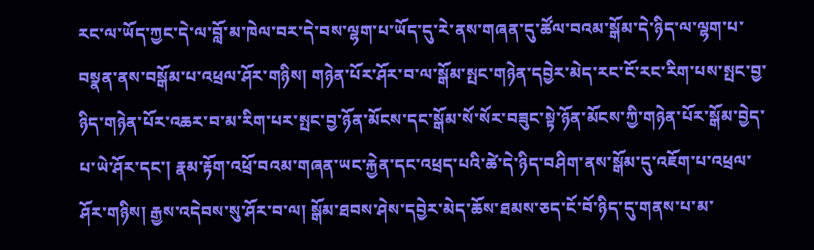རང་ལ་ཡོད་ཀྱང་དེ་ལ་བློ་མ་ཁེལ་བར་དེ་བས་ལྷག་པ་ཡོད་དུ་རེ་ནས་གཞན་དུ་ཚོལ་བའམ་སྒོམ་དེ་ཉིད་ལ་ལྷག་པ་བསྣན་ནས་བསྒོམ་པ་འཕྲལ་ཤོར་གཉིས། གཉེན་པོར་ཤོར་བ་ལ་སྒོམ་སྤང་གཉེན་དབྱེར་མེད་རང་ངོ་རང་རིག་པས་སྤང་བྱ་ཉིད་གཉེན་པོར་འཆར་བ་མ་རིག་པར་སྤང་བྱ་ཉོན་མོངས་དང་སྒོམ་སོ་སོར་བཟུང་སྟེ་ཉོན་མོངས་ཀྱི་གཉེན་པོར་སྒོམ་བྱེད་པ་ཡེ་ཤོར་དང་། རྣམ་རྟོག་འཕྲོ་བའམ་གཞན་ཡང་རྐྱེན་དང་འཕྲད་པའི་ཚེ་དེ་ཉིད་བཤིག་ནས་སྒོམ་དུ་འཇོག་པ་འཕྲལ་ཤོར་གཉིས། རྒྱས་འདེབས་སུ་ཤོར་བ་ལ། སྒོམ་ཐབས་ཤེས་དབྱེར་མེད་ཆོས་ཐམས་ཅད་ངོ་བོ་ཉིད་དུ་གནས་པ་མ་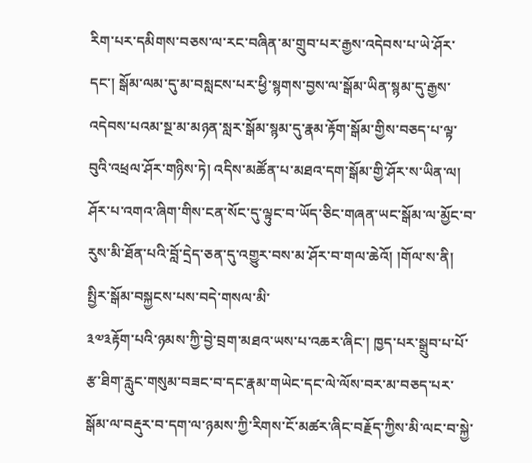རིག་པར་དམིགས་བཅས་ལ་རང་བཞིན་མ་གྲུབ་པར་རྒྱས་འདེབས་པ་ཡེ་ཤོར་དང་། སྒོམ་ལམ་དུ་མ་བསླངས་པར་ཕྱི་སྙགས་བྱས་ལ་སྒོམ་ཡིན་སྙམ་དུ་རྒྱས་འདེབས་པའམ་སྔ་མ་མཉན་སླར་སྒོམ་སྙམ་དུ་རྣམ་རྟོག་སྒོམ་གྱིས་བཅད་པ་ལྟ་བུའི་འཕྲལ་ཤོར་གཉིས་ཏེ། འདིས་མཚོན་པ་མཐའ་དག་སྒོམ་གྱི་ཤོར་ས་ཡིན་ལ། ཤོར་པ་འགའ་ཞིག་གིས་ངན་སོང་དུ་ལྟུང་བ་ཡོད་ཅིང་གཞན་ཡང་སྒོམ་ལ་མྱོང་བ་རུས་མི་ཐོན་པའི་བློ་དྲེད་ཅན་དུ་འགྱུར་བས་མ་ཤོར་བ་གལ་ཆེའོ། །གོལ་ས་ནི། སྤྱིར་སྒོམ་བསྐྱངས་པས་བདེ་གསལ་མི་
༣༧༣རྟོག་པའི་ཉམས་ཀྱི་བྱེ་བྲག་མཐའ་ཡས་པ་འཆར་ཞིང་། ཁྱད་པར་སྒྲུབ་པ་པོ་རྩ་ཐིག་རླུང་གསུམ་བཟང་བ་དང་རྣམ་གཡེང་དང་ལེ་ལོས་བར་མ་བཅད་པར་སྒོམ་ལ་བརྡུར་བ་དག་ལ་ཉམས་ཀྱི་རིགས་ངོ་མཚར་ཞིང་བརྗོད་ཀྱིས་མི་ལང་བ་སྐྱེ་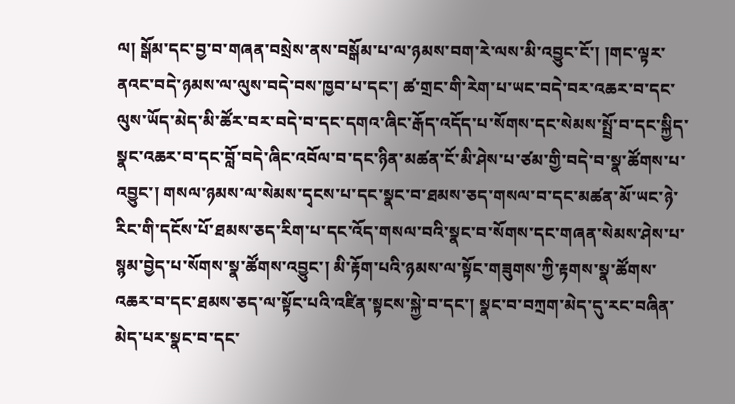ལ། སྒོམ་དང་བྱ་བ་གཞན་བསྲེས་ནས་བསྒོམ་པ་ལ་ཉམས་བག་རེ་ལས་མི་འབྱུང་ངོ་། །གང་ལྟར་ནའང་བདེ་ཉམས་ལ་ལུས་བདེ་བས་ཁྱབ་པ་དང་། ཚ་གྲང་གི་རེག་པ་ཡང་བདེ་བར་འཆར་བ་དང་ལུས་ཡོད་མེད་མི་ཚོར་བར་བདེ་བ་དང་དགའ་ཞིང་རྒོད་འདོད་པ་སོགས་དང་སེམས་སྤྲོ་བ་དང་སྐྱིད་སྣང་འཆར་བ་དང་བློ་བདེ་ཞིང་འབོལ་བ་དང་ཉིན་མཚན་ངོ་མི་ཤེས་པ་ཙམ་གྱི་བདེ་བ་སྣ་ཚོགས་པ་འབྱུང་། གསལ་ཉམས་ལ་སེམས་དྭངས་པ་དང་སྣང་བ་ཐམས་ཅད་གསལ་བ་དང་མཚན་མོ་ཡང་ཉེ་རིང་གི་དངོས་པོ་ཐམས་ཅད་རིག་པ་དང་འོད་གསལ་བའི་སྣང་བ་སོགས་དང་གཞན་སེམས་ཤེས་པ་སྙམ་བྱེད་པ་སོགས་སྣ་ཚོགས་འབྱུང་། མི་རྟོག་པའི་ཉམས་ལ་སྟོང་གཟུགས་ཀྱི་རྟགས་སྣ་ཚོགས་འཆར་བ་དང་ཐམས་ཅད་ལ་སྟོང་པའི་འཛིན་སྟངས་སྐྱེ་བ་དང་། སྣང་བ་བཀྲག་མེད་དུ་རང་བཞིན་མེད་པར་སྣང་བ་དང་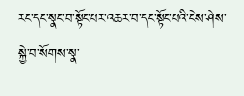རང་དང་སྣང་བ་སྟོང་པར་འཆར་བ་དང་སྟོང་པའི་ངེས་ཤེས་སྐྱེ་བ་སོགས་སྣ་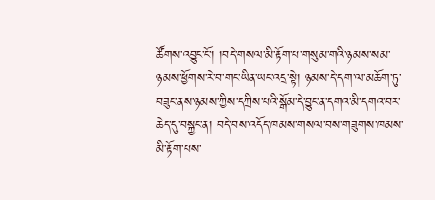ཚོགས་འབྱུང་ངོ་། །བདེ་གསལ་མི་རྟོག་པ་གསུམ་གའི་ཉམས་སམ་ཉམས་ཕྱོགས་རེ་བ་གང་ཡིན་ཡང་འདྲ་སྟེ། ཉམས་དེ་དག་ལ་མཆོག་ཏུ་བཟུང་ནས་ཉམས་ཀྱིས་དཀྲིས་པའི་སྒོམ་དེ་བྱུང་ན་དགའ་མི་དགའ་བར་ཆེད་དུ་བསྐྱང་ན། བདེ་བས་འདོད་ཁམས་གསལ་བས་གཟུགས་ཁམས་མི་རྟོག་པས་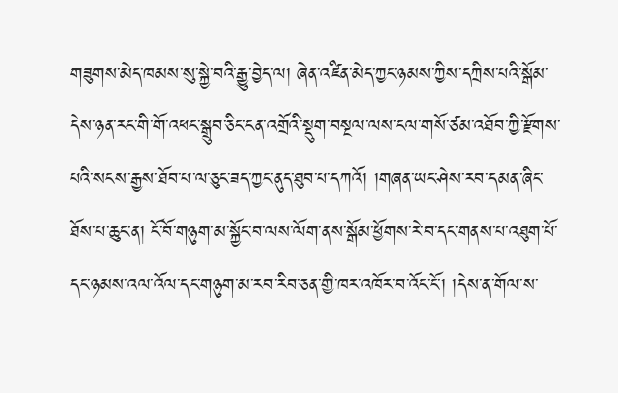གཟུགས་མེད་ཁམས་སུ་སྐྱེ་བའི་རྒྱུ་བྱེད་ལ། ཞེན་འཛིན་མེད་ཀྱང་ཉམས་ཀྱིས་དཀྲིས་པའི་སྒོམ་དེས་ཉན་རང་གི་གོ་འཕང་སྒྲུབ་ཅིང་ངན་འགྲོའི་སྡུག་བསྔལ་ལས་ངལ་གསོ་ཙམ་འཐོབ་ཀྱི་རྫོགས་པའི་སངས་རྒྱས་ཐོབ་པ་ལ་ཅུང་ཟད་ཀྱང་ནུད་ཐུབ་པ་དཀའོ། །གཞན་ཡང་ཤེས་རབ་དམན་ཞིང་ཐོས་པ་ཆུང་ན། ངོ་བོ་གཉུག་མ་སྐྱོང་བ་ལས་ལོག་ནས་སྒོམ་ཕྱོགས་རེ་བ་དང་གནས་པ་འཐུག་པོ་དང་ཉམས་འལ་འོལ་དང་གཉུག་མ་རབ་རིབ་ཅན་གྱི་ཁར་འཁོར་བ་འོང་ངོ་། །དེས་ན་གོལ་ས་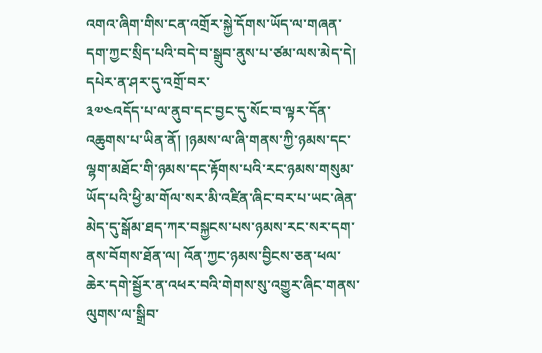འགའ་ཞིག་གིས་ངན་འགྲོར་སྐྱེ་དོགས་ཡོད་ལ་གཞན་དག་ཀྱང་སྲིད་པའི་བདེ་བ་སྒྲུབ་ནུས་པ་ཙམ་ལས་མེད་དེ། དཔེར་ན་ཤར་དུ་འགྲོ་བར་
༣༧༤འདོད་པ་ལ་ནུབ་དང་བྱང་དུ་སོང་བ་ལྟར་དོན་འཆུགས་པ་ཡིན་ནོ། །ཉམས་ལ་ཞི་གནས་ཀྱི་ཉམས་དང་ལྷག་མཐོང་གི་ཉམས་དང་རྟོགས་པའི་རང་ཉམས་གསུམ་ཡོད་པའི་ཕྱི་མ་གོལ་སར་མི་འཛིན་ཞིང་བར་པ་ཡང་ཞེན་མེད་དུ་སྒོམ་ཐད་ཀར་བསྐྱངས་པས་ཉམས་རང་སར་དག་ནས་བོགས་ཐོན་ལ། འོན་ཀྱང་ཉམས་བྱིངས་ཅན་ཕལ་ཆེར་དགེ་སྦྱོར་ན་འཕར་བའི་གེགས་སུ་འགྱུར་ཞིང་གནས་ལུགས་ལ་སྒྲིབ་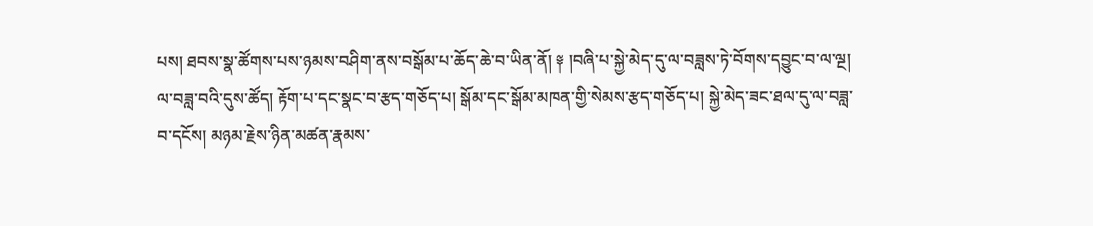པས། ཐབས་སྣ་ཚོགས་པས་ཉམས་བཤིག་ནས་བསྒོམ་པ་ཆོད་ཆེ་བ་ཡིན་ནོ། ༈ །བཞི་པ་སྐྱེ་མེད་དུ་ལ་བཟླས་ཏེ་བོགས་དབྱུང་བ་ལ་ལྔ། ལ་བཟླ་བའི་དུས་ཚོད། རྟོག་པ་དང་སྣང་བ་རྩད་གཅོད་པ། སྒོམ་དང་སྒོམ་མཁན་གྱི་སེམས་རྩད་གཅོད་པ། སྐྱེ་མེད་ཟང་ཐལ་དུ་ལ་བཟླ་བ་དངོས། མཉམ་རྗེས་ཉིན་མཚན་རྣམས་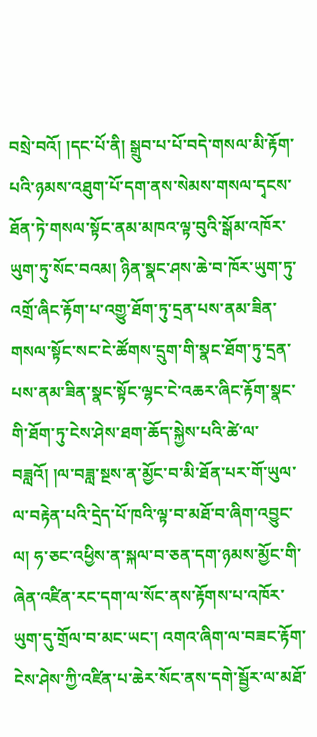བསྲེ་བའོ། །དང་པོ་ནི། སྒྲུབ་པ་པོ་བདེ་གསལ་མི་རྟོག་པའི་ཉམས་འཐུག་པོ་དག་ནས་སེམས་གསལ་དྭངས་ཐོན་ཏེ་གསལ་སྟོང་ནམ་མཁའ་ལྟ་བུའི་སྒོམ་འཁོར་ཡུག་ཏུ་སོང་བའམ། ཉིན་སྣང་ཤས་ཆེ་བ་ཁོར་ཡུག་ཏུ་འགྲོ་ཞིང་རྟོག་པ་འགྱུ་ཐོག་ཏུ་དྲན་པས་ནམ་ཟིན་གསལ་སྟོང་སང་ངེ་ཚོགས་དྲུག་གི་སྣང་ཐོག་ཏུ་དྲན་པས་ནམ་ཟིན་སྣང་སྟོང་ལྷང་ངེ་འཆར་ཞིང་རྟོག་སྣང་གི་ཐོག་ཏུ་ངེས་ཤེས་ཐག་ཆོད་སྐྱེས་པའི་ཚེ་ལ་བཟླའོ། །ལ་བཟླ་སྔས་ན་མྱོང་བ་མི་ཐོན་པར་གོ་ཡུལ་ལ་བརྟེན་པའི་དྲེད་པོ་ཁའི་ལྟ་བ་མཐོ་བ་ཞིག་འབྱུང་ལ། ཧ་ཅང་འཕྱིས་ན་སྐལ་བ་ཅན་དག་ཉམས་མྱོང་གི་ཞེན་འཛིན་རང་དག་ལ་སོང་ནས་རྟོགས་པ་འཁོར་ཡུག་དུ་གྲོལ་བ་མང་ཡང་། འགའ་ཞིག་ལ་བཟང་རྟོག་ངེས་ཤེས་ཀྱི་འཛིན་པ་ཆེར་སོང་ནས་དགེ་སྦྱོར་ལ་མཐོ་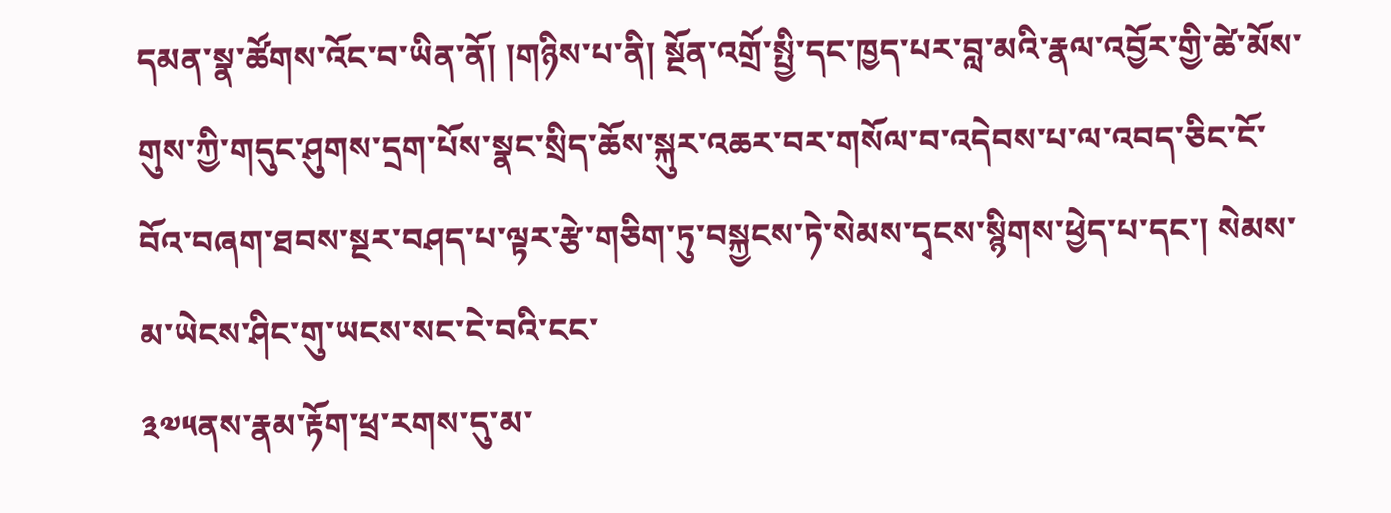དམན་སྣ་ཚོགས་འོང་བ་ཡིན་ནོ། །གཉིས་པ་ནི། སྔོན་འགྲོ་སྤྱི་དང་ཁྱད་པར་བླ་མའི་རྣལ་འབྱོར་གྱི་ཚེ་མོས་གུས་ཀྱི་གདུང་ཤུགས་དྲག་པོས་སྣང་སྲིད་ཆོས་སྐུར་འཆར་བར་གསོལ་བ་འདེབས་པ་ལ་འབད་ཅིང་ངོ་བོའ་བཞག་ཐབས་སྔར་བཤད་པ་ལྟར་རྩེ་གཅིག་ཏུ་བསྐྱངས་ཏེ་སེམས་དྭངས་སྙིགས་ཕྱེད་པ་དང་། སེམས་མ་ཡེངས་ཤིང་གུ་ཡངས་སང་ངེ་བའི་ངང་
༣༧༥ནས་རྣམ་རྟོག་ཕྲ་རགས་དུ་མ་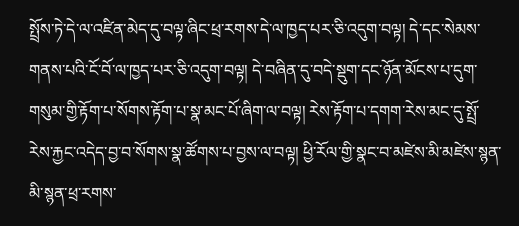སྤྲོས་ཏེ་དེ་ལ་འཛིན་མེད་དུ་བལྟ་ཞིང་ཕྲ་རགས་དེ་ལ་ཁྱད་པར་ཅི་འདུག་བལྟ། དེ་དང་སེམས་གནས་པའི་ངོ་བོ་ལ་ཁྱད་པར་ཅི་འདུག་བལྟ། དེ་བཞིན་དུ་བདེ་སྡུག་དང་ཉོན་མོངས་པ་དུག་གསུམ་གྱི་རྟོག་པ་སོགས་རྟོག་པ་སྣ་མང་པོ་ཞིག་ལ་བལྟ། རེས་རྟོག་པ་དགག་རེས་མང་དུ་སྤྲོ་རེས་རྐྱང་འདེད་བྱ་བ་སོགས་སྣ་ཚོགས་པ་བྱས་ལ་བལྟ། ཕྱི་རོལ་གྱི་སྣང་བ་མཛེས་མི་མཛེས་སྙན་མི་སྙན་ཕྲ་རགས་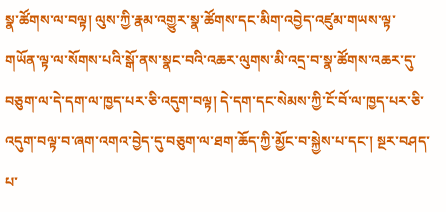སྣ་ཚོགས་ལ་བལྟ། ལུས་ཀྱི་རྣམ་འགྱུར་སྣ་ཚོགས་དང་མིག་འབྱེད་འཛུམ་གཡས་ལྟ་གཡོན་ལྟ་ལ་སོགས་པའི་སྒོ་ནས་སྣང་བའི་འཆར་ལུགས་མི་འདྲ་བ་སྣ་ཚོགས་འཆར་དུ་བཅུག་ལ་དེ་དག་ལ་ཁྱད་པར་ཅི་འདུག་བལྟ། དེ་དག་དང་སེམས་ཀྱི་ངོ་བོ་ལ་ཁྱད་པར་ཅི་འདུག་བལྟ་བ་ཞག་འགའ་བྱེད་དུ་བཅུག་ལ་ཐག་ཆོད་ཀྱི་མྱོང་བ་སྐྱེས་པ་དང་། སྔར་བཤད་པ་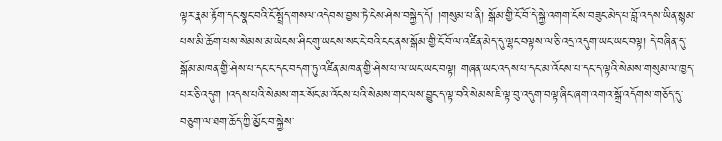ལྟར་རྣམ་རྟོག་དང་སྣང་བའི་ངོ་སྤྲོད་གསལ་འདེབས་བྱས་ཏེ་ངེས་ཤེས་བསྐྱེད་དོ། །གསུམ་པ་ནི། སྒོམ་གྱི་ངོ་བོ་དེ་སྐྱེ་འགག་ངོས་བཟུང་མེད་པ་བློ་འདས་ཡིན་སྙམ་པས་མི་ཆོག་པས་སེམས་མ་ཡེངས་ཤིང་གུ་ཡངས་སང་ངེ་བའི་ངང་ནས་སྒོམ་གྱི་ངོ་བོ་ལ་འཛིན་མེད་དུ་ལྷང་བལྟས་ལ་ཅི་འདྲ་འདུག་ཡང་ཡང་བལྟ། དེ་བཞིན་དུ་སྒོམ་མཁན་གྱི་ཤེས་པ་དང་ང་དང་བདག་ཏུ་འཛིན་མཁན་གྱི་ཤེས་པ་ལ་ཡང་ཡང་བལྟ། གཞན་ཡང་འདས་པ་དང་མ་འོངས་པ་དང་ད་ལྟའི་སེམས་གསུམ་ལ་ཁྱད་པར་ཅི་འདུག །འདས་པའི་སེམས་གར་སོང་མ་འོངས་པའི་སེམས་གང་ལས་བྱུང་ད་ལྟ་བའི་སེམས་ཇི་ལྟ་བུ་འདུག་བལྟ་ཞིང་ཞག་འགའ་སྒྲོ་འདོགས་གཅོད་དུ་བཅུག་ལ་ཐག་ཆོད་ཀྱི་མྱོང་བ་སྐྱེས་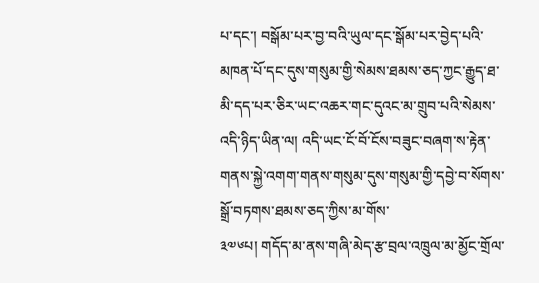པ་དང་། བསྒོམ་པར་བྱ་བའི་ཡུལ་དང་སྒོམ་པར་བྱེད་པའི་མཁན་པོ་དང་དུས་གསུམ་གྱི་སེམས་ཐམས་ཅད་ཀྱང་རྒྱུད་ཐ་མི་དད་པར་ཅིར་ཡང་འཆར་གང་དུའང་མ་གྲུབ་པའི་སེམས་འདི་ཉིད་ཡིན་ལ། འདི་ཡང་ངོ་བོ་ངོས་བཟུང་བཞག་ས་རྟེན་གནས་སྐྱེ་འགག་གནས་གསུམ་དུས་གསུམ་གྱི་དབྱེ་བ་སོགས་སྒྲོ་བཏགས་ཐམས་ཅད་ཀྱིས་མ་གོས་
༣༧༦པ། གདོད་མ་ནས་གཞི་མེད་རྩ་བྲལ་འཁྲུལ་མ་མྱོང་གྲོལ་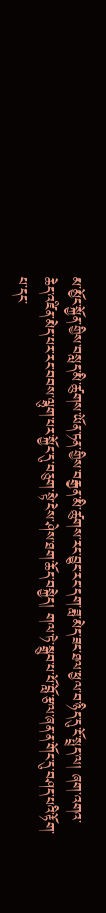མ་མྱོང་སྐྱོན་གྱིས་བསླད་མི་ཚུགས་ཡོན་ཏན་གྱིས་བརྒྱན་མི་ཚུགས་རང་བྱུང་རང་དག་ཟླ་མེད་ཟང་ཐལ་ཕྱལ་བ་ཉིད་དུ་ངོ་སྤྲད་ལ། ཞག་འགའ་ཆེད་འཛིན་མེད་པར་རང་བབས་ལྷུག་པར་སྐྱོང་དུ་བཅུག་སྟེ་ངེས་ཤེས་ཐག་ཆོད་བསྐྱེད། གལ་ཏེ་སྒྲུབ་པ་པོ་བློ་རྩལ་ཞན་ན་གོང་དུ་བཤད་པའི་རྟོག་པ་དང་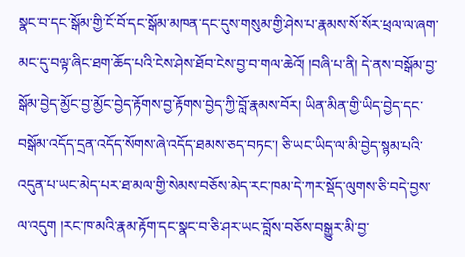སྣང་བ་དང་སྒོམ་གྱི་ངོ་བོ་དང་སྒོམ་མཁན་དང་དུས་གསུམ་གྱི་ཤེས་པ་རྣམས་སོ་སོར་ཕྲལ་ལ་ཞག་མང་དུ་བལྟ་ཞིང་ཐག་ཆོད་པའི་ངེས་ཤེས་ཐོབ་ངེས་བྱ་བ་གལ་ཆེའོ། །བཞི་པ་ནི། དེ་ནས་བསྒོམ་བྱ་སྒོམ་བྱེད་མྱོང་བྱ་མྱོང་བྱེད་རྟོགས་བྱ་རྟོགས་བྱེད་ཀྱི་བློ་རྣམས་བོར། ཡིན་མིན་གྱི་ཡིད་བྱེད་དང་བསྒོམ་འདོད་དྲན་འདོད་སོགས་ཞེ་འདོད་ཐམས་ཅད་བཏང་། ཅི་ཡང་ཡིད་ལ་མི་བྱེད་སྙམ་པའི་འདུན་པ་ཡང་མེད་པར་ཐ་མལ་གྱི་སེམས་བཅོས་མེད་རང་ཁམ་དེ་ཀར་སྡོད་ལུགས་ཅི་བདེ་བྱས་ལ་འདུག །རང་ཁ་མའི་རྣམ་རྟོག་དང་སྣང་བ་ཅི་ཤར་ཡང་བློས་བཅོས་བསྒྱུར་མི་བྱ་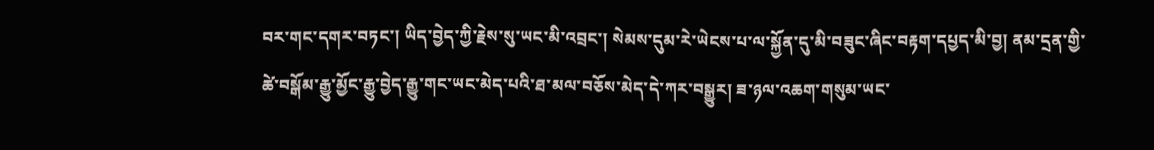བར་གང་དགར་བཏང་། ཡིད་བྱེད་ཀྱི་རྗེས་སུ་ཡང་མི་འབྲང་། སེམས་དུམ་རེ་ཡེངས་པ་ལ་སྐྱོན་དུ་མི་བཟུང་ཞིང་བརྟག་དཔྱད་མི་བྱ། ནམ་དྲན་གྱི་ཚེ་བསྒོམ་རྒྱུ་མྱོང་རྒྱུ་བྱེད་རྒྱུ་གང་ཡང་མེད་པའི་ཐ་མལ་བཅོས་མེད་དེ་ཀར་བསྒྱུར། ཟ་ཉལ་འཆག་གསུམ་ཡང་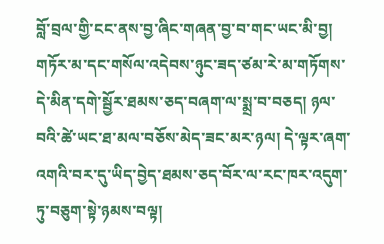བློ་བྲལ་གྱི་ངང་ནས་བྱ་ཞིང་གཞན་བྱ་བ་གང་ཡང་མི་བྱ། གཏོར་མ་དང་གསོལ་འདེབས་ཉུང་ཟད་ཙམ་རེ་མ་གཏོགས་དེ་མིན་དགེ་སྦྱོར་ཐམས་ཅད་བཞག་ལ་སྨྲ་བ་བཅད། ཉལ་བའི་ཚེ་ཡང་ཐ་མལ་བཅོས་མེད་ཟང་མར་ཉལ། དེ་ལྟར་ཞག་འགའི་བར་དུ་ཡིད་བྱེད་ཐམས་ཅད་བོར་ལ་རང་ཁར་འདུག་ཏུ་བཅུག་སྟེ་ཉམས་བལྟ།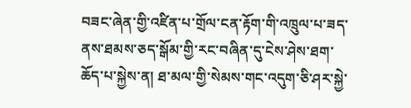བཟང་ཞེན་གྱི་འཛིན་པ་གྲོལ་ངན་རྟོག་གི་འཁྲུལ་པ་ཟད་ནས་ཐམས་ཅད་སྒོམ་གྱི་རང་བཞིན་དུ་ངེས་ཤེས་ཐག་ཆོད་པ་སྐྱེས་ན། ཐ་མལ་གྱི་སེམས་གང་འདུག་ཅི་ཤར་སྐྱེ་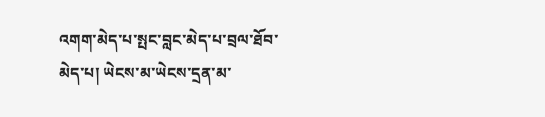འགག་མེད་པ་སྤང་བླང་མེད་པ་བྲལ་ཐོབ་མེད་པ། ཡེངས་མ་ཡེངས་དྲན་མ་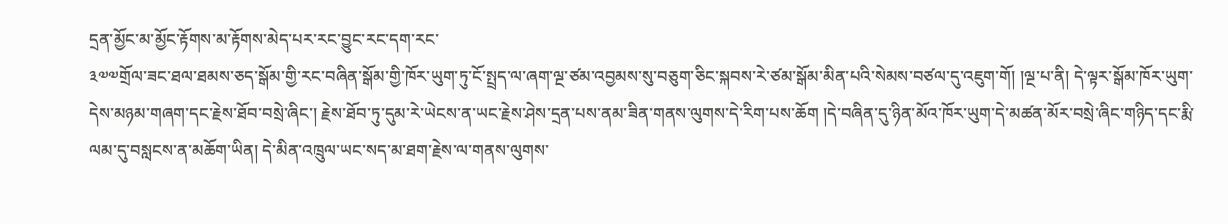དྲན་མྱོང་མ་མྱོང་རྟོགས་མ་རྟོགས་མེད་པར་རང་བྱུང་རང་དག་རང་
༣༧༧གྲོལ་ཟང་ཐལ་ཐམས་ཅད་སྒོམ་གྱི་རང་བཞིན་སྒོམ་གྱི་ཁོར་ཡུག་ཏུ་ངོ་སྤྲད་ལ་ཞག་ལྔ་ཙམ་འབྱམས་སུ་བཅུག་ཅིང་སྐབས་རེ་ཙམ་སྒོམ་མིན་པའི་སེམས་བཙལ་དུ་འཇུག་གོ། །ལྔ་པ་ནི། དེ་ལྟར་སྒོམ་ཁོར་ཡུག་དེས་མཉམ་གཞག་དང་རྗེས་ཐོབ་བསྲེ་ཞིང་། རྗེས་ཐོབ་ཏུ་དུམ་རེ་ཡེངས་ན་ཡང་རྗེས་ཤེས་དྲན་པས་ནམ་ཟིན་གནས་ལུགས་དེ་རིག་པས་ཆོག །དེ་བཞིན་དུ་ཉིན་མོའ་ཁོར་ཡུག་དེ་མཚན་མོར་བསྲེ་ཞིང་གཉིད་དང་རྨི་ལམ་དུ་བསླངས་ན་མཆོག་ཡིན། དེ་མིན་འཁྲུལ་ཡང་སད་མ་ཐག་རྗེས་ལ་གནས་ལུགས་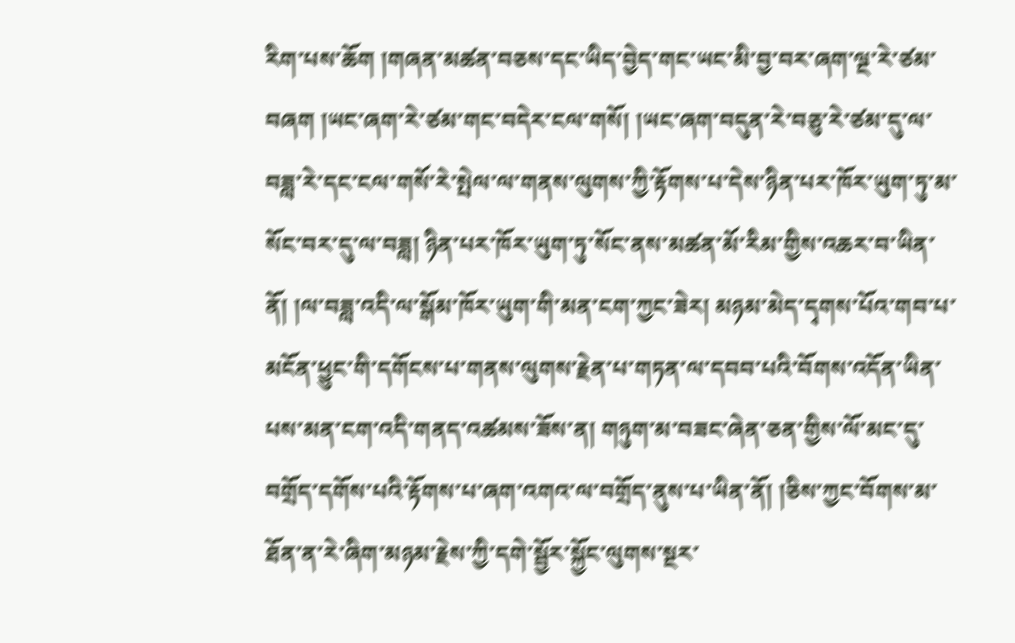རིག་པས་ཆོག །གཞན་མཚན་བཅས་དང་ཡིད་བྱེད་གང་ཡང་མི་བྱ་བར་ཞག་ལྔ་རེ་ཙམ་བཞག །ཡང་ཞག་རེ་ཙམ་གང་བདེར་ངལ་གསོ། །ཡང་ཞག་བདུན་རེ་བཅུ་རེ་ཙམ་དུ་ལ་བཟླ་རེ་དང་ངལ་གསོ་རེ་སྤེལ་ལ་གནས་ལུགས་ཀྱི་རྟོགས་པ་དེས་ཉིན་པར་ཁོར་ཡུག་ཏུ་མ་སོང་བར་དུ་ལ་བཟླ། ཉིན་པར་ཁོར་ཡུག་ཏུ་སོང་ནས་མཚན་མོ་རིམ་གྱིས་འཆར་བ་ཡིན་ནོ། །ལ་བཟླ་འདི་ལ་སྒོམ་ཁོར་ཡུག་གི་མན་ངག་ཀྱང་ཟེར། མཉམ་མེད་དྭགས་པོའ་གབ་པ་མངོན་ཕྱུང་གི་དགོངས་པ་གནས་ལུགས་རྗེན་པ་གཏན་ལ་དབབ་པའི་བོགས་འདོན་ཡིན་པས་མན་ངག་འདི་གནད་འཚམས་ཟོས་ན། གཉུག་མ་བཟང་ཞེན་ཅན་གྱིས་ལོ་མང་དུ་བགྲོད་དགོས་པའི་རྟོགས་པ་ཞག་འགའ་ལ་བགྲོད་ནུས་པ་ཡིན་ནོ། །ཅིས་ཀྱང་བོགས་མ་ཐོན་ན་རེ་ཞིག་མཉམ་རྗེས་ཀྱི་དགེ་སྦྱོར་སྐྱོང་ལུགས་སྔར་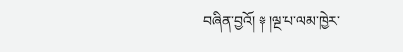བཞིན་བྱའོ། ༈ །ལྔ་པ་ལམ་ཁྱེར་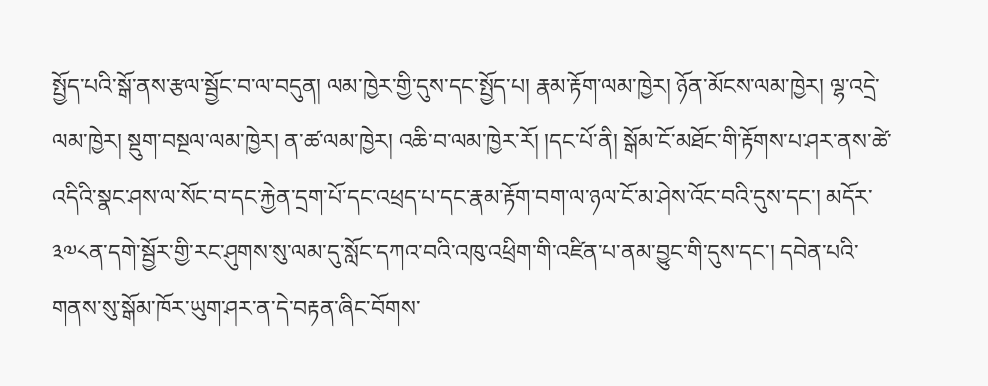སྤྱོད་པའི་སྒོ་ནས་རྩལ་སྦྱོང་བ་ལ་བདུན། ལམ་ཁྱེར་གྱི་དུས་དང་སྤྱོད་པ། རྣམ་རྟོག་ལམ་ཁྱེར། ཉོན་མོངས་ལམ་ཁྱེར། ལྷ་འདྲེ་ལམ་ཁྱེར། སྡུག་བསྔལ་ལམ་ཁྱེར། ན་ཚ་ལམ་ཁྱེར། འཆི་བ་ལམ་ཁྱེར་རོ། །དང་པོ་ནི། སྒོམ་ངོ་མཐོང་གི་རྟོགས་པ་ཤར་ནས་ཚེ་འདིའི་སྣང་ཤས་ལ་སོང་བ་དང་རྐྱེན་དྲག་པོ་དང་འཕྲད་པ་དང་རྣམ་རྟོག་བག་ལ་ཉལ་ངོ་མ་ཤེས་འོང་བའི་དུས་དང་། མདོར་
༣༧༨ན་དགེ་སྦྱོར་གྱི་རང་ཤུགས་སུ་ལམ་དུ་སློང་དཀའ་བའི་འཁུ་འཕྲིག་གི་འཛིན་པ་ནམ་བྱུང་གི་དུས་དང་། དབེན་པའི་གནས་སུ་སྒོམ་ཁོར་ཡུག་ཤར་ན་དེ་བརྟན་ཞིང་བོགས་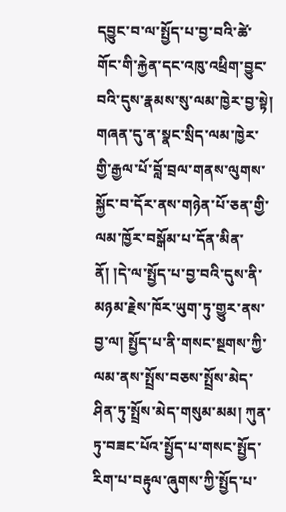དབྱུང་བ་ལ་སྤྱོད་པ་བྱ་བའི་ཚེ་གོང་གི་རྐྱེན་དང་འཁུ་འཕྲིག་བྱུང་བའི་དུས་རྣམས་སུ་ལམ་ཁྱེར་བྱ་སྟེ། གཞན་དུ་ན་སྣང་སྲིད་ལམ་ཁྱེར་གྱི་རྒྱལ་པོ་བློ་བྲལ་གནས་ལུགས་སྐྱོང་བ་དོར་ནས་གཉེན་པོ་ཅན་གྱི་ལམ་ཁྱོར་བསྒོམ་པ་དོན་མིན་ནོ། །དེ་ལ་སྤྱོད་པ་བྱ་བའི་དུས་ནི་མཉམ་རྗེས་ཁོར་ཡུག་ཏུ་གྱུར་ནས་བྱ་ལ། སྤྱོད་པ་ནི་གསང་སྔགས་ཀྱི་ལམ་ནས་སྤྲོས་བཅས་སྤྲོས་མེད་ཤིན་ཏུ་སྤྲོས་མེད་གསུམ་མམ། ཀུན་ཏུ་བཟང་པོའ་སྤྱོད་པ་གསང་སྤྱོད་རིག་པ་བརྟུལ་ཞུགས་ཀྱི་སྤྱོད་པ་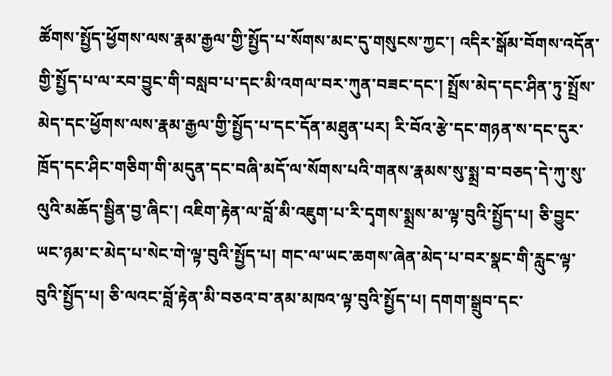ཚོགས་སྤྱོད་ཕྱོགས་ལས་རྣམ་རྒྱལ་གྱི་སྤྱོད་པ་སོགས་མང་དུ་གསུངས་ཀྱང་། འདིར་སྒོམ་བོགས་འདོན་གྱི་སྤྱོད་པ་ལ་རབ་བྱུང་གི་བསླབ་པ་དང་མི་འགལ་བར་ཀུན་བཟང་དང་། སྤྲོས་མེད་དང་ཤིན་ཏུ་སྤྲོས་མེད་དང་ཕྱོགས་ལས་རྣམ་རྒྱལ་གྱི་སྤྱོད་པ་དང་དོན་མཐུན་པར། རི་བོའ་རྩེ་དང་གཉན་ས་དང་དུར་ཁྲོད་དང་ཤིང་གཅིག་གི་མདུན་དང་བཞི་མདོ་ལ་སོགས་པའི་གནས་རྣམས་སུ་སྨྲ་བ་བཅད་དེ་ཀུ་སུ་ལུའི་མཆོད་སྦྱིན་བྱ་ཞིང་། འཇིག་རྟེན་ལ་བློ་མི་འཇུག་པ་རི་དྭགས་སྨྲས་མ་ལྟ་བུའི་སྤྱོད་པ། ཅི་བྱུང་ཡང་ཉམ་ང་མེད་པ་སེང་གེ་ལྟ་བུའི་སྤྱོད་པ། གང་ལ་ཡང་ཆགས་ཞེན་མེད་པ་བར་སྣང་གི་རླུང་ལྟ་བུའི་སྤྱོད་པ། ཅི་ལའང་བློ་རྟེན་མི་བཅའ་བ་ནམ་མཁའ་ལྟ་བུའི་སྤྱོད་པ། དགག་སྒྲུབ་དང་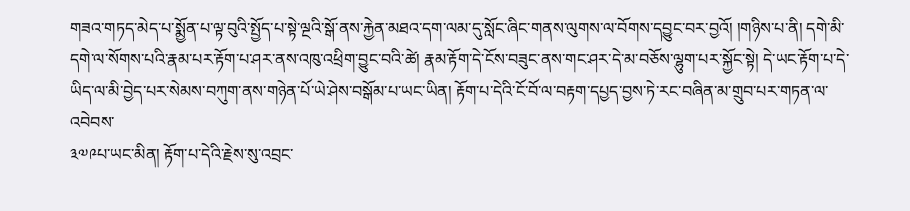གཟའ་གཏད་མེད་པ་སྨྱོན་པ་ལྟ་བུའི་སྤྱོད་པ་སྟེ་ལྔའི་སྒོ་ནས་རྐྱེན་མཐའ་དག་ལམ་དུ་སློང་ཞིང་གནས་ལུགས་ལ་བོགས་དབྱུང་བར་བྱའོ། །གཉིས་པ་ནི། དགེ་མི་དགེ་ལ་སོགས་པའི་རྣམ་པར་རྟོག་པ་ཤར་ནས་འཁུ་འཕྲིག་བྱུང་བའི་ཚེ། རྣམ་རྟོག་དེ་ངོས་བཟུང་ནས་གང་ཤར་དེ་མ་བཅོས་ལྷུག་པར་སྐྱོང་སྟེ། དེ་ཡང་རྟོག་པ་དེ་ཡིད་ལ་མི་བྱེད་པར་སེམས་བཀུག་ནས་གཉེན་པོ་ཡེ་ཤེས་བསྒོམ་པ་ཡང་ཡིན། རྟོག་པ་དེའི་ངོ་བོ་ལ་བརྟག་དཔྱད་བྱས་ཏེ་རང་བཞིན་མ་གྲུབ་པར་གཏན་ལ་འབེབས་
༣༧༩པ་ཡང་མིན། རྟོག་པ་དེའི་རྗེས་སུ་འབྲང་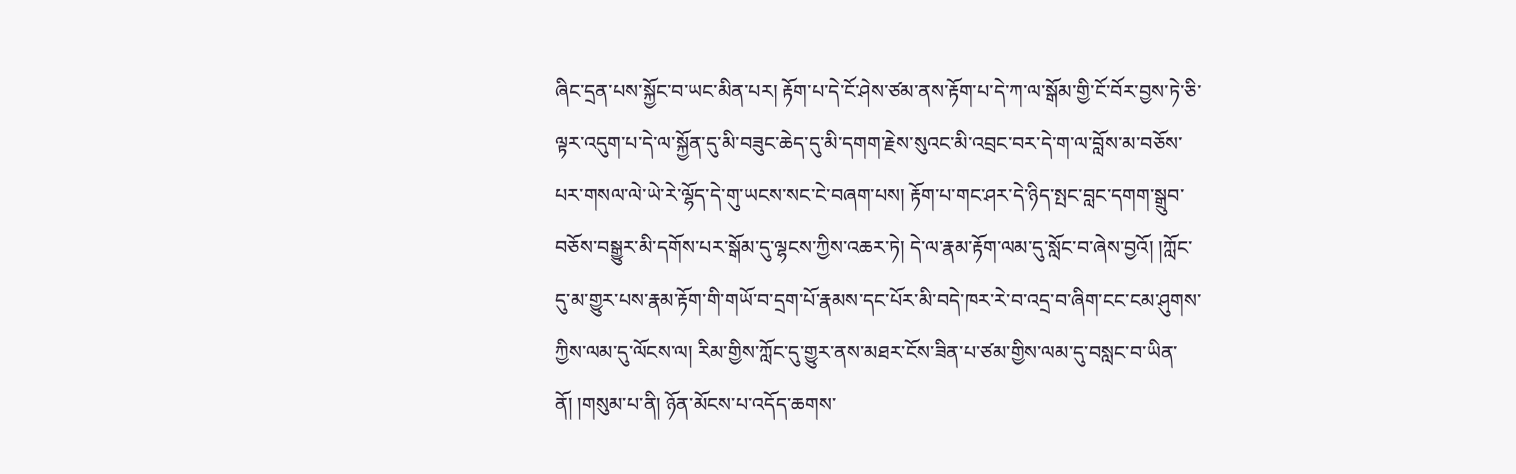ཞིང་དྲན་པས་སྐྱོང་བ་ཡང་མིན་པར། རྟོག་པ་དེ་ངོ་ཤེས་ཙམ་ནས་རྟོག་པ་དེ་ཀ་ལ་སྒོམ་གྱི་ངོ་བོར་བྱས་ཏེ་ཅི་ལྟར་འདུག་པ་དེ་ལ་སྐྱོན་དུ་མི་བཟུང་ཆེད་དུ་མི་དགག་རྗེས་སུའང་མི་འབྲང་བར་དེ་ག་ལ་བློས་མ་བཅོས་པར་གསལ་ལེ་ཡེ་རེ་ལྷོད་དེ་གུ་ཡངས་སང་ངེ་བཞག་པས། རྟོག་པ་གང་ཤར་དེ་ཉིད་སྤང་བླང་དགག་སྒྲུབ་བཅོས་བསྒྱུར་མི་དགོས་པར་སྒོམ་དུ་ལྷངས་ཀྱིས་འཆར་ཏེ། དེ་ལ་རྣམ་རྟོག་ལམ་དུ་སློང་བ་ཞེས་བྱའོ། །ཀློང་དུ་མ་གྱུར་པས་རྣམ་རྟོག་གི་གཡོ་བ་དྲག་པོ་རྣམས་དང་པོར་མི་བདེ་ཁར་རེ་བ་འདྲ་བ་ཞིག་ངང་ངམ་ཤུགས་ཀྱིས་ལམ་དུ་ལོངས་ལ། རིམ་གྱིས་ཀློང་དུ་གྱུར་ནས་མཐར་ངོས་ཟིན་པ་ཙམ་གྱིས་ལམ་དུ་བསླང་བ་ཡིན་ནོ། །གསུམ་པ་ནི། ཉོན་མོངས་པ་འདོད་ཆགས་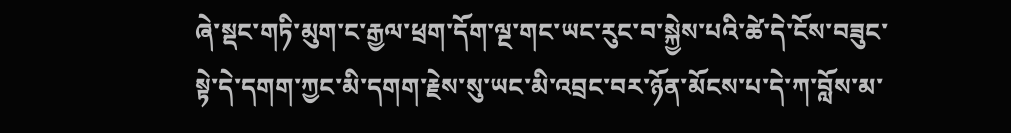ཞེ་སྡང་གཏི་མུག་ང་རྒྱལ་ཕྲག་དོག་ལྔ་གང་ཡང་རུང་བ་སྐྱེས་པའི་ཚེ་དེ་ངོས་བཟུང་སྟེ་དེ་དགག་ཀྱང་མི་དགག་རྗེས་སུ་ཡང་མི་འབྲང་བར་ཉོན་མོངས་པ་དེ་ཀ་བློས་མ་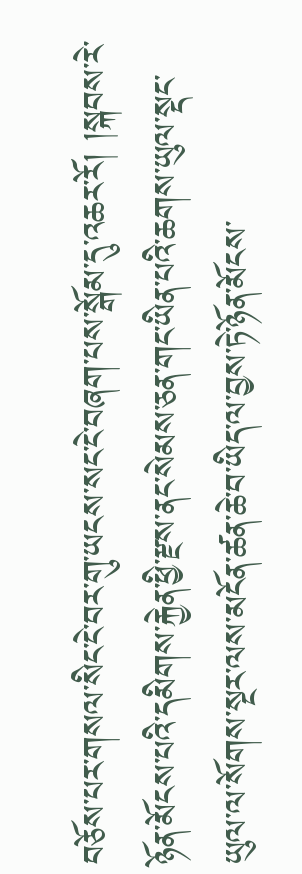བཅོས་པར་གསལ་སིང་ངེ་བར་གུ་ཡངས་སང་ངེ་བཞག་པས་སྒོམ་དུ་འཆར་རོ། །སྐབས་རེ་ཉོན་མོངས་པའི་དམིགས་རྐྱེན་ཕྱི་རྫས་ནང་སེམས་ཅན་གང་ཡིན་པའི་ཆགས་ཡུལ་སྡང་ཡུལ་ལ་སོགས་སྔར་ལས་མངོན་ཚན་ཆེ་བ་ཡིད་ལ་བྱས་ཏེ་ཉོན་མོངས་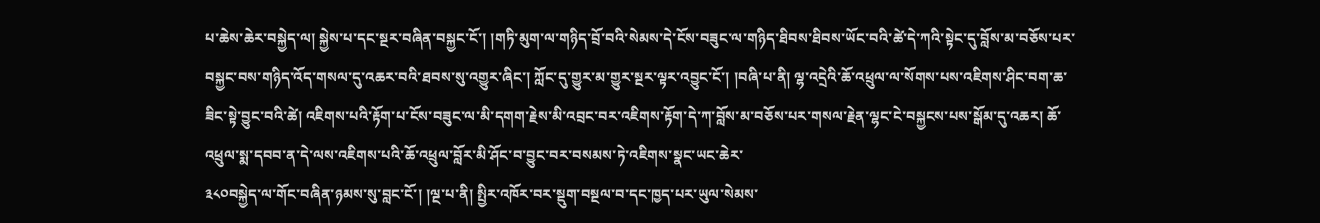པ་ཆེས་ཆེར་བསྐྱེད་ལ། སྐྱེས་པ་དང་སྔར་བཞིན་བསྐྱང་ངོ་། །གཏི་མུག་ལ་གཉིད་བྲོ་བའི་སེམས་དེ་ངོས་བཟུང་ལ་གཉིད་ཐིབས་ཐིབས་ཡོང་བའི་ཚེ་དེ་ཀའི་སྟེང་དུ་བློས་མ་བཅོས་པར་བསྐྱང་བས་གཉིད་འོད་གསལ་དུ་འཆར་བའི་ཐབས་སུ་འགྱུར་ཞིང་། ཀློང་དུ་གྱུར་མ་གྱུར་སྔར་ལྟར་འབྱུང་ངོ་། །བཞི་པ་ནི། ལྷ་འདྲེའི་ཆོ་འཕྲུལ་ལ་སོགས་པས་འཇིགས་ཤིང་བག་ཆ་ཟིང་སྟེ་བྱུང་བའི་ཚེ། འཇིགས་པའི་རྟོག་པ་ངོས་བཟུང་ལ་མི་དགག་རྗེས་མི་འབྲང་བར་འཇིགས་རྟོག་དེ་ཀ་བློས་མ་བཅོས་པར་གསལ་རྗེན་ལྷང་ངེ་བསྐྱངས་པས་སྒོམ་དུ་འཆར། ཆོ་འཕྲུལ་སྨ་དབབ་ན་དེ་ལས་འཇིགས་པའི་ཆོ་འཕྲུལ་བློར་མི་ཤོང་བ་བྱུང་བར་བསམས་ཏེ་འཇིགས་སྣང་ཡང་ཆེར་
༣༨༠བསྐྱེད་ལ་གོང་བཞིན་ཉམས་སུ་བླང་ངོ་། །ལྔ་པ་ནི། སྤྱིར་འཁོར་བར་སྡུག་བསྔལ་བ་དང་ཁྱད་པར་ཡུལ་སེམས་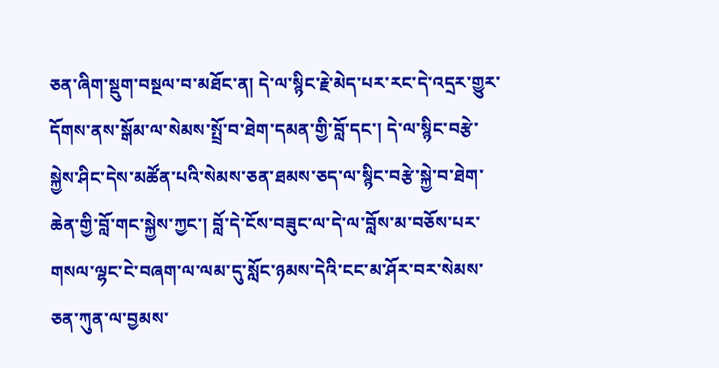ཅན་ཞིག་སྡུག་བསྔལ་བ་མཐོང་ན། དེ་ལ་སྙིང་རྗེ་མེད་པར་རང་དེ་འདྲར་གྱུར་དོགས་ནས་སྒོམ་ལ་སེམས་སྤྲོ་བ་ཐེག་དམན་གྱི་བློ་དང་། དེ་ལ་སྙིང་བརྩེ་སྐྱེས་ཤིང་དེས་མཚོན་པའི་སེམས་ཅན་ཐམས་ཅད་ལ་སྙིང་བརྩེ་སྐྱེ་བ་ཐེག་ཆེན་གྱི་བློ་གང་སྐྱེས་ཀྱང་། བློ་དེ་ངོས་བཟུང་ལ་དེ་ལ་བློས་མ་བཅོས་པར་གསལ་ལྷང་ངེ་བཞག་ལ་ལམ་དུ་སློང་ཉམས་དེའི་ངང་མ་ཤོར་བར་སེམས་ཅན་ཀུན་ལ་བྱམས་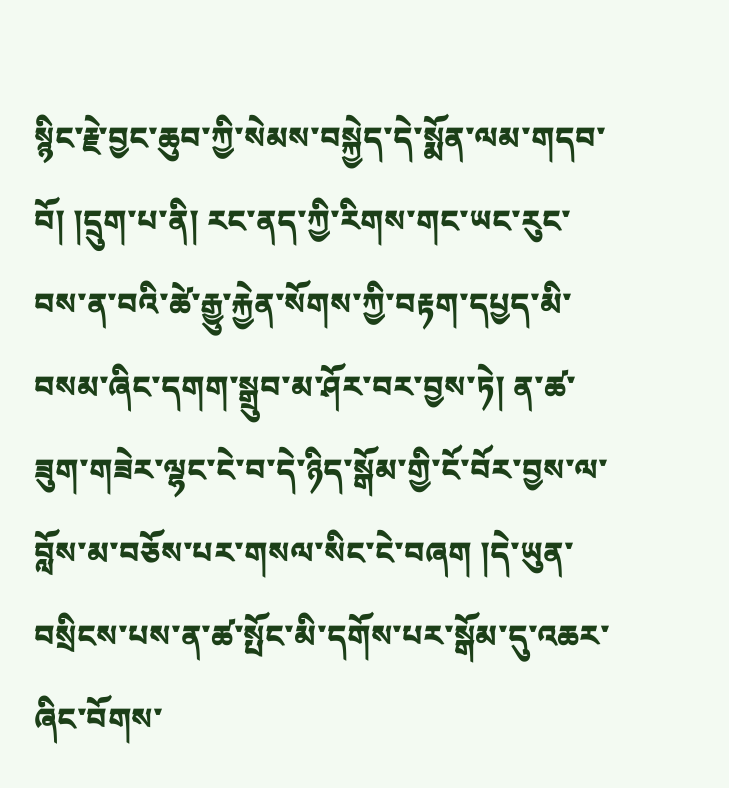སྙིང་རྗེ་བྱང་ཆུབ་ཀྱི་སེམས་བསྐྱེད་དེ་སྨོན་ལམ་གདབ་བོ། །དྲུག་པ་ནི། རང་ནད་ཀྱི་རིགས་གང་ཡང་རུང་བས་ན་བའི་ཚེ་རྒྱུ་རྐྱེན་སོགས་ཀྱི་བརྟག་དཔྱད་མི་བསམ་ཞིང་དགག་སྒྲུབ་མ་ཤོར་བར་བྱས་ཏེ། ན་ཚ་ཟུག་གཟེར་ལྷང་ངེ་བ་དེ་ཉིད་སྒོམ་གྱི་ངོ་བོར་བྱས་ལ་བློས་མ་བཅོས་པར་གསལ་སིང་ངེ་བཞག །དེ་ཡུན་བསྲིངས་པས་ན་ཚ་སྤོང་མི་དགོས་པར་སྒོམ་དུ་འཆར་ཞིང་བོགས་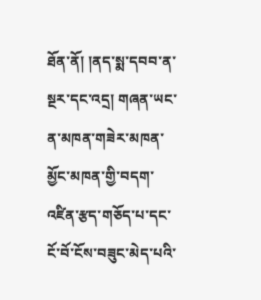ཐོན་ནོ། །ནད་སྨ་དབབ་ན་སྔར་དང་འདྲ། གཞན་ཡང་ན་མཁན་གཟེར་མཁན་མྱོང་མཁན་གྱི་བདག་འཛིན་རྩད་གཅོད་པ་དང་ངོ་བོ་ངོས་བཟུང་མེད་པའི་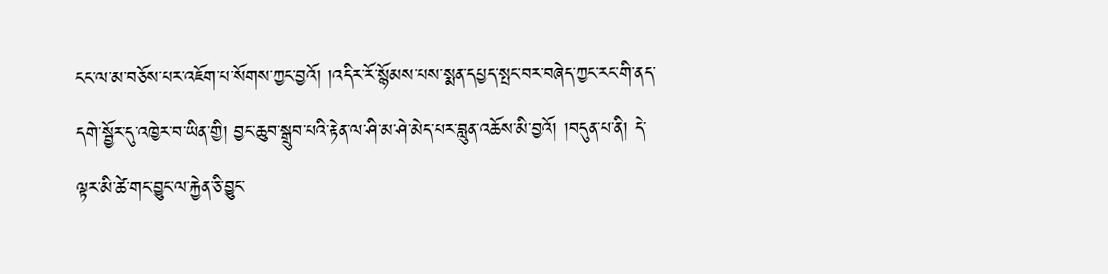ངང་ལ་མ་བཅོས་པར་འཇོག་པ་སོགས་ཀྱང་བྱའོ། །འདིར་རོ་སྙོམས་པས་སྨན་དཔྱད་སྤང་བར་བཞེད་ཀྱང་རང་གི་ནད་དགེ་སྦྱོར་དུ་འཁྱེར་བ་ཡིན་གྱི། བྱང་ཆུབ་སྒྲུབ་པའི་རྟེན་ལ་ཤི་མ་ཤེ་མེད་པར་བླུན་འཆོས་མི་བྱའོ། །བདུན་པ་ནི། དེ་ལྟར་མི་ཚེ་གང་བྱུང་ལ་རྐྱེན་ཅི་བྱུང་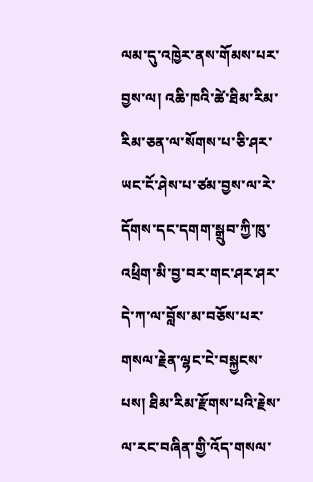ལམ་དུ་འཁྱེར་ནས་གོམས་པར་བྱས་ལ། འཆི་ཁའི་ཚེ་ཐིམ་རིམ་རིམ་ཅན་ལ་སོགས་པ་ཅི་ཤར་ཡང་ངོ་ཤེས་པ་ཙམ་བྱས་ལ་རེ་དོགས་དང་དགག་སྒྲུབ་ཀྱི་ཁུ་འཕྲིག་མི་བྱ་བར་གང་ཤར་ཤར་དེ་ཀ་ལ་བློས་མ་བཅོས་པར་གསལ་རྗེན་ལྷང་ངེ་བསྐྱངས་པས། ཐིམ་རིམ་རྫོགས་པའི་རྗེས་ལ་རང་བཞིན་གྱི་འོད་གསལ་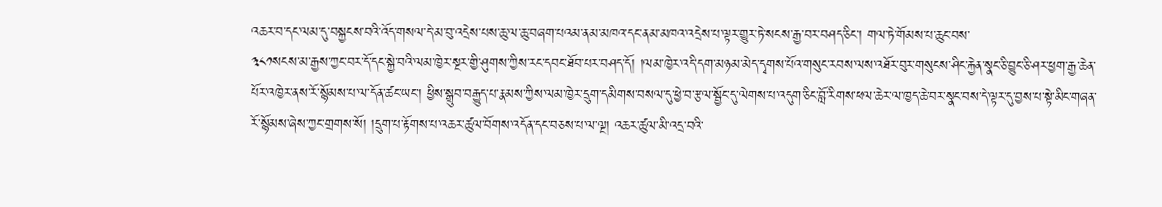འཆར་བ་དང་ལམ་དུ་བསྐྱངས་བའི་འོད་གསལ་དེ་མ་བུ་འདྲེས་པས་ཆུ་ལ་ཆུ་བཞག་པའམ་ནམ་མཁའ་དང་ནམ་མཁའ་འདྲེས་པ་ལྟར་གྱུར་ཏེ་སངས་རྒྱ་བར་བཤད་ཅིང་། གལ་ཏེ་གོམས་པ་ཆུང་བས་
༣༨༡སངས་མ་རྒྱས་ཀྱང་བར་དོ་དང་སྐྱེ་བའི་ལམ་ཁྱེར་སྔར་གྱི་ཤུགས་ཀྱིས་རང་དབང་ཐོབ་པར་བཤད་དོ། །ལམ་ཁྱེར་འདི་དག་མཉམ་མེད་དྭགས་པོའ་གསུང་རབས་ལས་འཐོར་བུར་གསུངས་ཤིང་རྐྱེན་སྣང་ཅི་བྱུང་ཅི་ཤར་ཕྱག་རྒྱ་ཆེན་པོར་འཁྱེར་ནས་རོ་སྙོམས་པ་ལ་དོན་ཚང་ཡང་། ཕྱིས་སྒྲུབ་བརྒྱུད་པ་རྣམས་ཀྱིས་ལམ་ཁྱེར་དྲུག་དམིགས་བསལ་དུ་ཕྱེ་བ་རྩལ་སྦྱོང་དུ་ལེགས་པ་འདུག་ཅིང་བློ་རིགས་ཕལ་ཆེར་ལ་ཁྱད་ཆེ་བར་སྣང་བས་དེ་ལྟར་དུ་བྱས་པ་སྟེ་མིང་གཞན་རོ་སྙོམས་ཞེས་ཀྱང་གྲགས་སོ། །དྲུག་པ་རྟོགས་པ་འཆར་ཚུལ་བོགས་འདོན་དང་བཅས་པ་ལ་ལྔ། འཆར་ཚུལ་མི་འདྲ་བའི་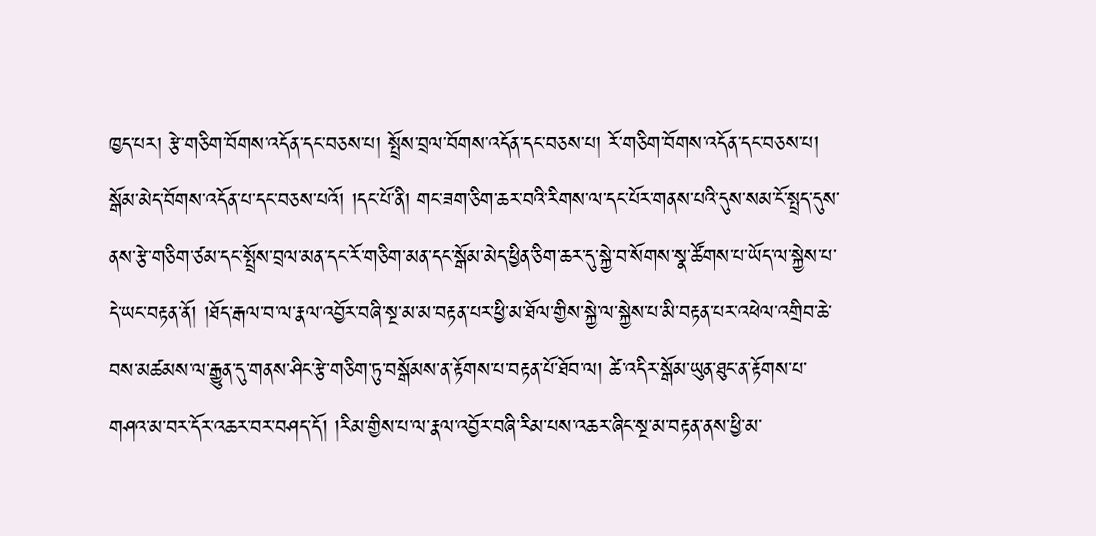ཁྱད་པར། རྩེ་གཅིག་བོགས་འདོན་དང་བཅས་པ། སྤྲོས་བྲལ་བོགས་འདོན་དང་བཅས་པ། རོ་གཅིག་བོགས་འདོན་དང་བཅས་པ། སྒོམ་མེད་བོགས་འདོན་པ་དང་བཅས་པའོ། །དང་པོ་ནི། གང་ཟག་ཅིག་ཆར་བའི་རིགས་ལ་དང་པོར་གནས་པའི་དུས་སམ་ངོ་སྤྲད་དུས་ནས་རྩེ་གཅིག་ཙམ་དང་སྤྲོས་བྲལ་མན་དང་རོ་གཅིག་མན་དང་སྒོམ་མེད་ཕྱིན་ཅིག་ཆར་དུ་སྐྱེ་བ་སོགས་སྣ་ཚོགས་པ་ཡོད་ལ་སྐྱེས་པ་དེ་ཡང་བརྟན་ནོ། །ཐོད་རྒལ་བ་ལ་རྣལ་འབྱོར་བཞི་སྔ་མ་མ་བརྟན་པར་ཕྱི་མ་ཐོལ་གྱིས་སྐྱེ་ལ་སྐྱེས་པ་མི་བརྟན་པར་འཕེལ་འགྲིབ་ཆེ་བས་མཚམས་ལ་རྒྱུན་དུ་གནས་ཤིང་རྩེ་གཅིག་ཏུ་བསྒོམས་ན་རྟོགས་པ་བརྟན་པོ་ཐོབ་ལ། ཚེ་འདིར་སྒོམ་ཡུན་ཐུང་ན་རྟོགས་པ་གཤའ་མ་བར་དོར་འཆར་བར་བཤད་དོ། །རིམ་གྱིས་པ་ལ་རྣལ་འབྱོར་བཞི་རིམ་པས་འཆར་ཞིང་སྔ་མ་བརྟན་ནས་ཕྱི་མ་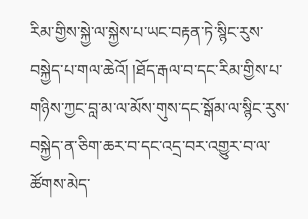རིམ་གྱིས་སྐྱེ་ལ་སྐྱེས་པ་ཡང་བརྟན་ཏེ་སྙིང་རུས་བསྐྱེད་པ་གལ་ཆེའོ། །ཐོད་རྒལ་བ་དང་རིམ་གྱིས་པ་གཉིས་ཀྱང་བླ་མ་ལ་མོས་གུས་དང་སྒོམ་ལ་སྙིང་རུས་བསྐྱེད་ན་ཅིག་ཆར་བ་དང་འདྲ་བར་འགྱུར་བ་ལ་ཚོགས་མེད་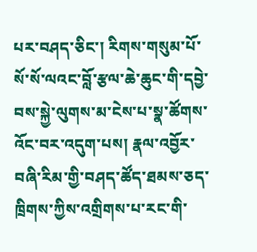པར་བཤད་ཅིང་། རིགས་གསུམ་པོ་སོ་སོ་ལའང་བློ་རྩལ་ཆེ་ཆུང་གི་དབྱེ་བས་སྐྱེ་ལུགས་མ་ངེས་པ་སྣ་ཚོགས་འོང་བར་འདུག་པས། རྣལ་འབྱོར་བཞི་རིམ་གྱི་བཤད་ཚོད་ཐམས་ཅད་ཁྲིགས་ཀྱིས་འགྲིགས་པ་རང་གི་